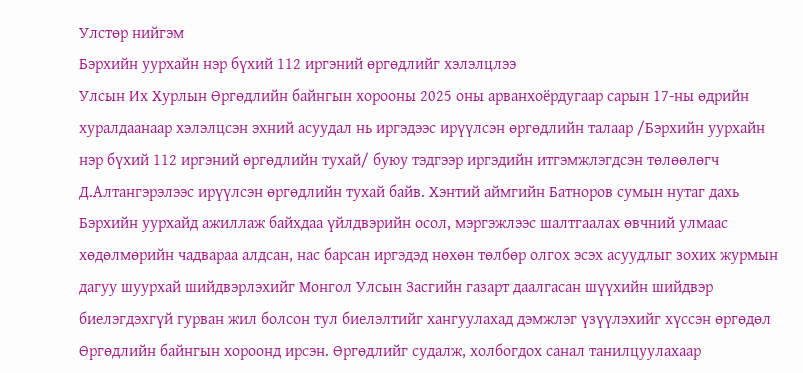Улстөр нийгэм
Бэрхийн уурхайн нэр бүхий 112 иргэний өргөдлийг хэлэлцлээ
Улсын Их Хурлын Өргөдлийн байнгын хорооны 2025 оны арванхоёрдугаар сарын 17-ны өдрийн хуралдаанаар хэлэлцсэн эхний асуудал нь иргэдээс ирүүлсэн өргөдлийн талаар /Бэрхийн уурхайн нэр бүхий 112 иргэний өргөдлийн тухай/ буюу тэдгээр иргэдийн итгэмжлэгдсэн төлөөлөгч Д.Алтангэрэлээс ирүүлсэн өргөдлийн тухай байв. Хэнтий аймгийн Батноров сумын нутаг дахь Бэрхийн уурхайд ажиллаж байхдаа үйлдвэрийн осол, мэргэжлээс шалтгаалах өвчний улмаас хөдөлмөрийн чадвараа алдсан, нас барсан иргэдэд нөхөн төлбөр олгох эсэх асуудлыг зохих журмын дагуу шуурхай шийдвэрлэхийг Монгол Улсын Засгийн газарт даалгасан шүүхийн шийдвэр биелэгдэхгүй гурван жил болсон тул биелэлтийг хангуулахад дэмжлэг үзүүлэхийг хүссэн өргөдөл Өргөдлийн байнгын хороонд ирсэн. Өргөдлийг судалж, холбогдох санал танилцуулахаар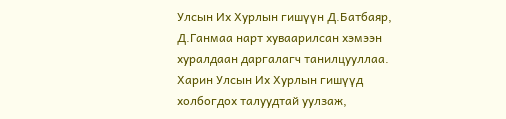Улсын Их Хурлын гишүүн Д.Батбаяр, Д.Ганмаа нарт хуваарилсан хэмээн хуралдаан даргалагч танилцууллаа.
Харин Улсын Их Хурлын гишүүд холбогдох талуудтай уулзаж,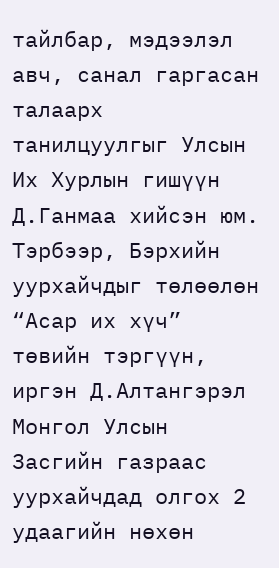тайлбар, мэдээлэл авч, санал гаргасан талаарх танилцуулгыг Улсын Их Хурлын гишүүн Д.Ганмаа хийсэн юм. Тэрбээр, Бэрхийн уурхайчдыг төлөөлөн “Асар их хүч” төвийн тэргүүн, иргэн Д.Алтангэрэл Монгол Улсын Засгийн газраас уурхайчдад олгох 2 удаагийн нөхөн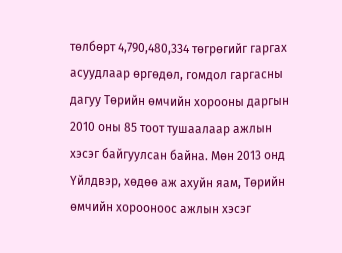төлбөрт 4,790,480,334 төгрөгийг гаргах асуудлаар өргөдөл, гомдол гаргасны дагуу Төрийн өмчийн хорооны даргын 2010 оны 85 тоот тушаалаар ажлын хэсэг байгуулсан байна. Мөн 2013 онд Үйлдвэр, хөдөө аж ахуйн яам, Төрийн өмчийн хорооноос ажлын хэсэг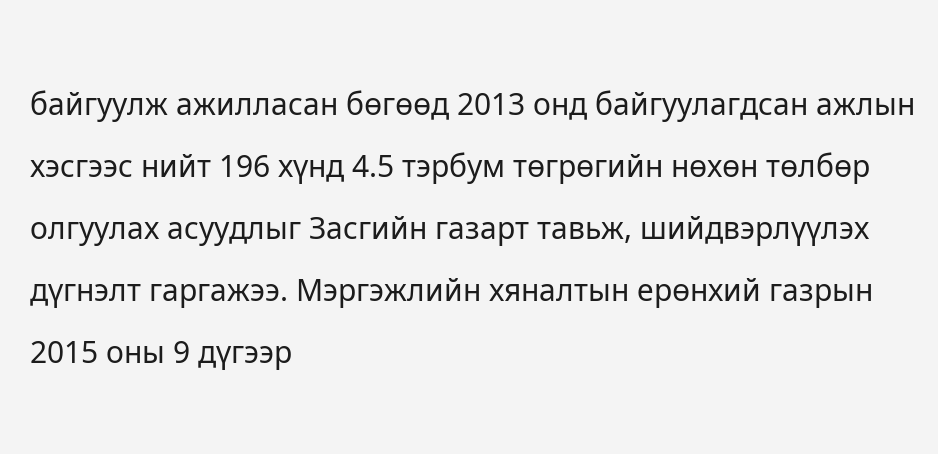байгуулж ажилласан бөгөөд 2013 онд байгуулагдсан ажлын хэсгээс нийт 196 хүнд 4.5 тэрбум төгрөгийн нөхөн төлбөр олгуулах асуудлыг Засгийн газарт тавьж, шийдвэрлүүлэх дүгнэлт гаргажээ. Мэргэжлийн хяналтын ерөнхий газрын 2015 оны 9 дүгээр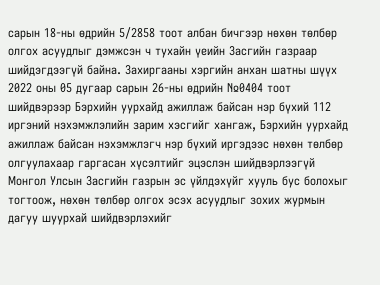сарын 18-ны өдрийн 5/2858 тоот албан бичгээр нөхөн төлбөр олгох асуудлыг дэмжсэн ч тухайн үеийн Засгийн газраар шийдэгдээгүй байна. Захиргааны хэргийн анхан шатны шүүх 2022 оны 05 дугаар сарын 26-ны өдрийн №0404 тоот шийдвэрээр Бэрхийн уурхайд ажиллаж байсан нэр бүхий 112 иргэний нэхэмжлэлийн зарим хэсгийг хангаж, Бэрхийн уурхайд ажиллаж байсан нэхэмжлэгч нэр бүхий иргэдээс нөхөн төлбөр олгуулахаар гаргасан хүсэлтийг эцэслэн шийдвэрлээгүй Монгол Улсын Засгийн газрын эс үйлдэхүйг хууль бус болохыг тогтоож, нөхөн төлбөр олгох эсэх асуудлыг зохих журмын дагуу шуурхай шийдвэрлэхийг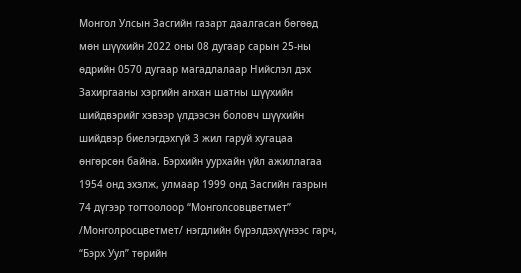Монгол Улсын Засгийн газарт даалгасан бөгөөд мөн шүүхийн 2022 оны 08 дугаар сарын 25-ны өдрийн 0570 дугаар магадлалаар Нийслэл дэх Захиргааны хэргийн анхан шатны шүүхийн шийдвэрийг хэвээр үлдээсэн боловч шүүхийн шийдвэр биелэгдэхгүй 3 жил гаруй хугацаа өнгөрсөн байна. Бэрхийн уурхайн үйл ажиллагаа 1954 онд эхэлж, улмаар 1999 онд Засгийн газрын 74 дүгээр тогтоолоор “Монголсовцветмет” /Монголросцветмет/ нэгдлийн бүрэлдэхүүнээс гарч, “Бэрх Уул” төрийн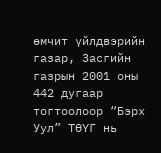өмчит үйлдвэрийн газар, Засгийн газрын 2001 оны 442 дугаар тогтоолоор “Бэрх Уул” ТӨҮГ нь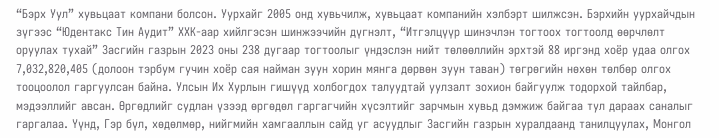“Бэрх Уул” хувьцаат компани болсон. Уурхайг 2005 онд хувьчилж, хувьцаат компанийн хэлбэрт шилжсэн. Бэрхийн уурхайчдын зүгээс “Юдентакс Тин Аудит” ХХК-аар хийлгэсэн шинжээчийн дүгнэлт, “Итгэлцүүр шинэчлэн тогтоох тогтоолд өөрчлөлт оруулах тухай” Засгийн газрын 2023 оны 238 дугаар тогтоолыг үндэслэн нийт төлөөллийн эрхтэй 88 иргэнд хоёр удаа олгох 7,032,820,405 (долоон тэрбум гучин хоёр сая найман зуун хорин мянга дөрвөн зуун таван) төгрөгийн нөхөн төлбөр олгох тооцоолол гаргуулсан байна. Улсын Их Хурлын гишүүд холбогдох талуудтай уулзалт зохион байгуулж тодорхой тайлбар, мэдээллийг авсан. Өргөдлийг судлан үзээд өргөдөл гаргагчийн хүсэлтийг зарчмын хувьд дэмжиж байгаа тул дараах саналыг гаргалаа. Үүнд, Гэр бүл, хөдөлмөр, нийгмийн хамгааллын сайд уг асуудлыг Засгийн газрын хуралдаанд танилцуулах, Монгол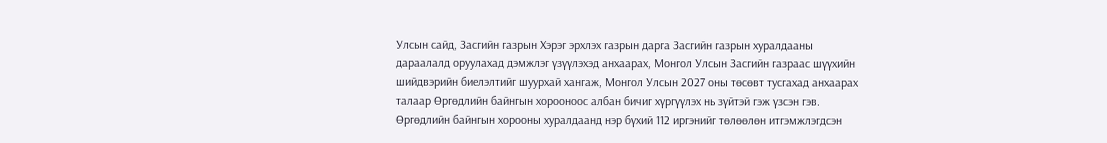Улсын сайд, Засгийн газрын Хэрэг эрхлэх газрын дарга Засгийн газрын хуралдааны дараалалд оруулахад дэмжлэг үзүүлэхэд анхаарах, Монгол Улсын Засгийн газраас шүүхийн шийдвэрийн биелэлтийг шуурхай хангаж, Монгол Улсын 2027 оны төсөвт тусгахад анхаарах талаар Өргөдлийн байнгын хорооноос албан бичиг хүргүүлэх нь зүйтэй гэж үзсэн гэв.
Өргөдлийн байнгын хорооны хуралдаанд нэр бүхий 112 иргэнийг төлөөлөн итгэмжлэгдсэн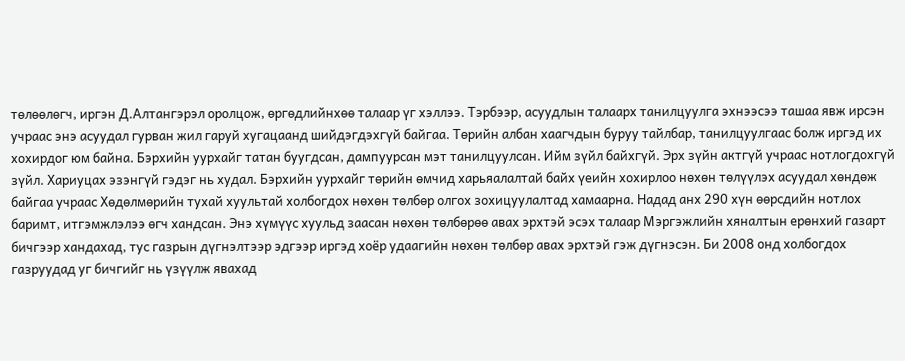төлөөлөгч, иргэн Д.Алтангэрэл оролцож, өргөдлийнхөө талаар үг хэллээ. Тэрбээр, асуудлын талаарх танилцуулга эхнээсээ ташаа явж ирсэн учраас энэ асуудал гурван жил гаруй хугацаанд шийдэгдэхгүй байгаа. Төрийн албан хаагчдын буруу тайлбар, танилцуулгаас болж иргэд их хохирдог юм байна. Бэрхийн уурхайг татан буугдсан, дампуурсан мэт танилцуулсан. Ийм зүйл байхгүй. Эрх зүйн актгүй учраас нотлогдохгүй зүйл. Хариуцах эзэнгүй гэдэг нь худал. Бэрхийн уурхайг төрийн өмчид харьяалалтай байх үеийн хохирлоо нөхөн төлүүлэх асуудал хөндөж байгаа учраас Хөдөлмөрийн тухай хуультай холбогдох нөхөн төлбөр олгох зохицуулалтад хамаарна. Надад анх 290 хүн өөрсдийн нотлох баримт, итгэмжлэлээ өгч хандсан. Энэ хүмүүс хуульд заасан нөхөн төлбөрөө авах эрхтэй эсэх талаар Мэргэжлийн хяналтын ерөнхий газарт бичгээр хандахад, тус газрын дүгнэлтээр эдгээр иргэд хоёр удаагийн нөхөн төлбөр авах эрхтэй гэж дүгнэсэн. Би 2008 онд холбогдох газруудад уг бичгийг нь үзүүлж явахад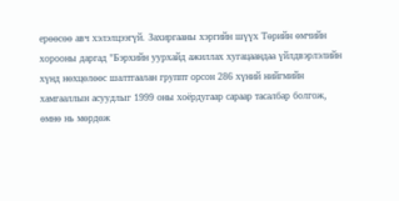ерөөсөө авч хэлэлцээгүй. Захиргааны хэргийн шүүх Төрийн өмчийн хорооны даргад "Бэрхийн уурхайд ажиллах хугацаандаа үйлдвэрлэлийн хүнд нөхцөлөөс шалтгаалан группт орсон 286 хүний нийгмийн хамгааллын асуудлыг 1999 оны хоёрдугаар сараар тасалбар болгож, өмнө нь мөрдөж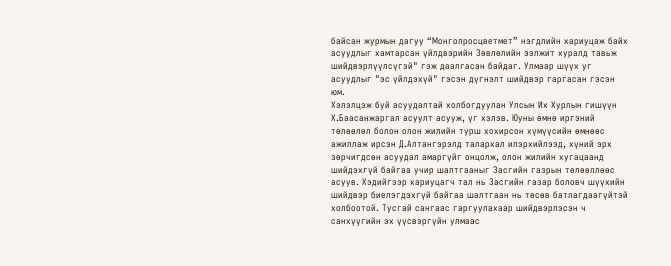байсан журмын дагуу “Монголросцветмет” нэгдлийн хариуцаж байх асуудлыг хамтарсан үйлдвэрийн Зөвлөлийн ээлжит хуралд тавьж шийдвэрлүүлсүгэй" гэж даалгасан байдаг. Улмаар шүүх уг асуудлыг "эс үйлдэхүй" гэсэн дүгнэлт шийдвэр гаргасан гэсэн юм.
Хэлэлцэж буй асуудалтай холбогдуулан Улсын Их Хурлын гишүүн Х.Баасанжаргал асуулт асууж, үг хэлэв. Юуны өмнө иргэний төлөөлөл болон олон жилийн турш хохирсон хүмүүсийн өмнөөс ажиллаж ирсэн Д.Алтангэрэлд талархал илэрхийлээд, хүний эрх зөрчигдсөн асуудал амаргүйг онцолж, олон жилийн хугацаанд шийдэхгүй байгаа учир шалтгааныг Засгийн газрын төлөөллөөс асуув. Хэдийгээр хариуцагч тал нь Засгийн газар боловч шүүхийн шийдвэр биелэгдэхгүй байгаа шалтгаан нь төсөв батлагдаагүйтэй холбоотой. Тусгай сангаас гаргуулахаар шийдвэрлэсэн ч санхүүгийн эх үүсвэргүйн улмаас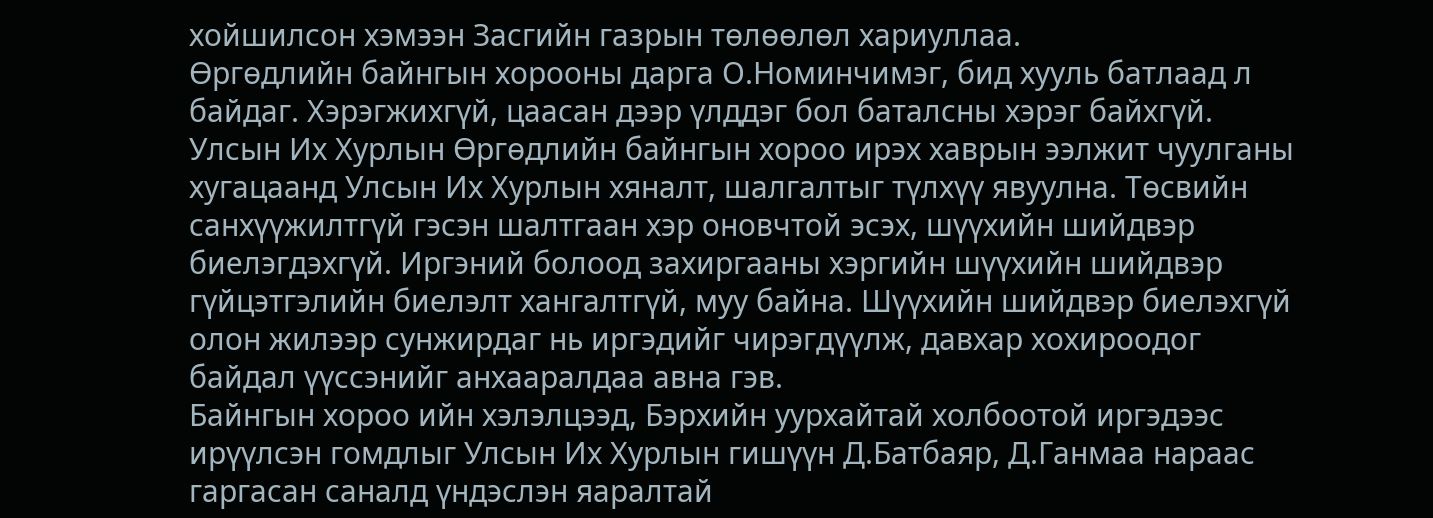хойшилсон хэмээн Засгийн газрын төлөөлөл хариуллаа.
Өргөдлийн байнгын хорооны дарга О.Номинчимэг, бид хууль батлаад л байдаг. Хэрэгжихгүй, цаасан дээр үлддэг бол баталсны хэрэг байхгүй. Улсын Их Хурлын Өргөдлийн байнгын хороо ирэх хаврын ээлжит чуулганы хугацаанд Улсын Их Хурлын хяналт, шалгалтыг түлхүү явуулна. Төсвийн санхүүжилтгүй гэсэн шалтгаан хэр оновчтой эсэх, шүүхийн шийдвэр биелэгдэхгүй. Иргэний болоод захиргааны хэргийн шүүхийн шийдвэр гүйцэтгэлийн биелэлт хангалтгүй, муу байна. Шүүхийн шийдвэр биелэхгүй олон жилээр сунжирдаг нь иргэдийг чирэгдүүлж, давхар хохироодог байдал үүссэнийг анхааралдаа авна гэв.
Байнгын хороо ийн хэлэлцээд, Бэрхийн уурхайтай холбоотой иргэдээс ирүүлсэн гомдлыг Улсын Их Хурлын гишүүн Д.Батбаяр, Д.Ганмаа нараас гаргасан саналд үндэслэн яаралтай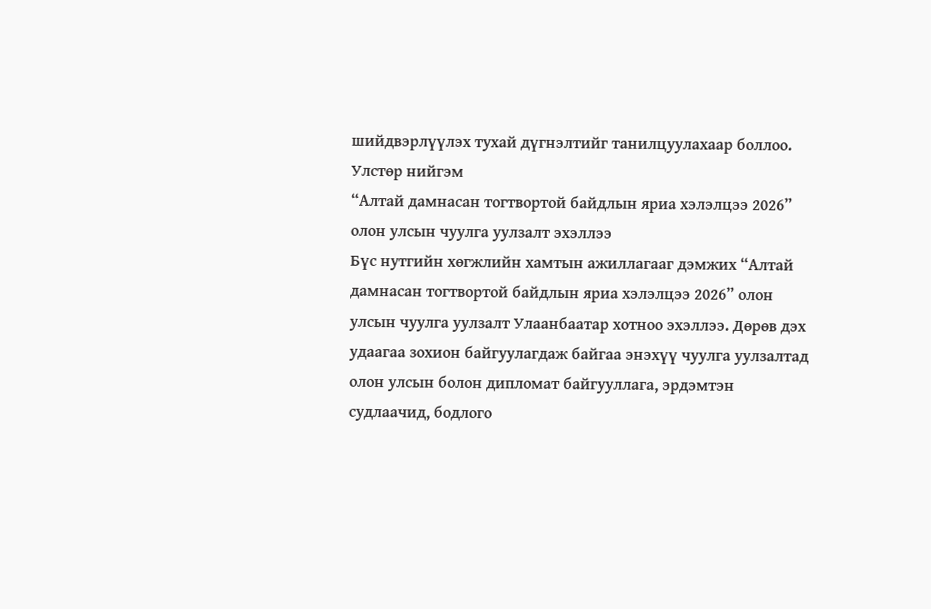шийдвэрлүүлэх тухай дүгнэлтийг танилцуулахаар боллоо.
Улстөр нийгэм
“Алтай дамнасан тогтвортой байдлын яриа хэлэлцээ 2026” олон улсын чуулга уулзалт эхэллээ
Бүс нутгийн хөгжлийн хамтын ажиллагааг дэмжих “Алтай дамнасан тогтвортой байдлын яриа хэлэлцээ 2026” олон улсын чуулга уулзалт Улаанбаатар хотноо эхэллээ. Дөрөв дэх удаагаа зохион байгуулагдаж байгаа энэхүү чуулга уулзалтад олон улсын болон дипломат байгууллага, эрдэмтэн судлаачид, бодлого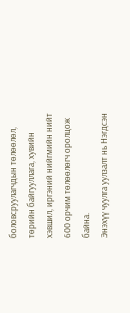боловсруулагчдын төлөөлөл, төрийн байгууллага, хувийн хэвшил, иргэний нийгмийн нийт 600 орчим төлөөлөгч оролцож байна.
Энэхүү чуулга уулзалт нь Нэгдсэн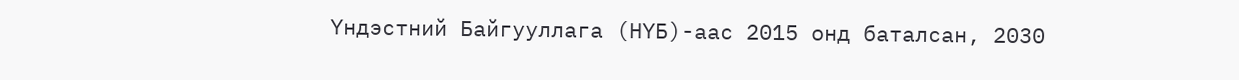Үндэстний Байгууллага (НҮБ)-аас 2015 онд баталсан, 2030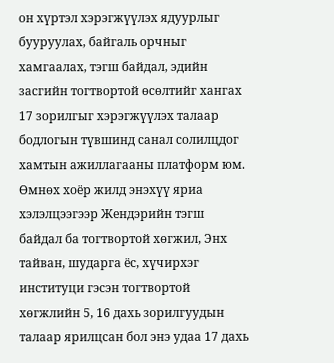он хүртэл хэрэгжүүлэх ядуурлыг бууруулах, байгаль орчныг хамгаалах, тэгш байдал, эдийн засгийн тогтвортой өсөлтийг хангах 17 зорилгыг хэрэгжүүлэх талаар бодлогын түвшинд санал солилцдог хамтын ажиллагааны платформ юм.
Өмнөх хоёр жилд энэхүү яриа хэлэлцээгээр Жендэрийн тэгш байдал ба тогтвортой хөгжил, Энх тайван, шударга ёс, хүчирхэг институци гэсэн тогтвортой хөгжлийн 5, 16 дахь зорилгуудын талаар ярилцсан бол энэ удаа 17 дахь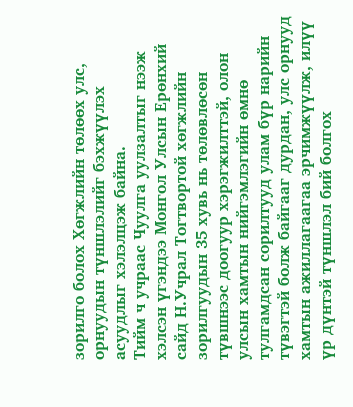зорилго болох Хөгжлийн төлөөх улс, орнуудын түншлэлийг бэхжүүлэх асуудлыг хэлэлцэж байна.
Тийм ч учраас Чуулга уулзалтыг нээж хэлсэн үгэндээ Монгол Улсын Ерөнхий сайд Н.Учрал Тогтвортой хөгжлийн зорилгуудын 35 хувь нь төлөвлөсөн түвшнээс доогуур хэрэгжилттэй, олон улсын хамтын нийгэмлэгийн өмнө тулгамдсан сорилтууд улам бүр нарийн түвэгтэй болж байгааг дурдан, улс орнууд хамтын ажиллагаагаа эрчимжүүлж, илүү үр дүнтэй түншлэл бий болгох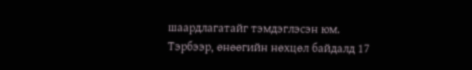шаардлагатайг тэмдэглэсэн юм.
Тэрбээр, өнөөгийн нөхцөл байдалд 17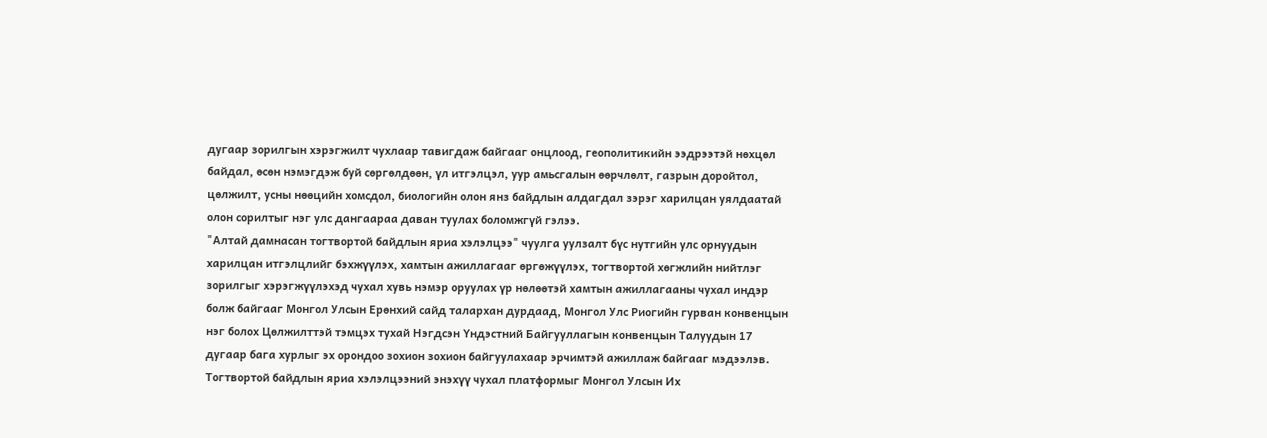дугаар зорилгын хэрэгжилт чухлаар тавигдаж байгааг онцлоод, геополитикийн ээдрээтэй нөхцөл байдал, өсөн нэмэгдэж буй сөргөлдөөн, үл итгэлцэл, уур амьсгалын өөрчлөлт, газрын доройтол, цөлжилт, усны нөөцийн хомсдол, биологийн олон янз байдлын алдагдал зэрэг харилцан уялдаатай олон сорилтыг нэг улс дангаараа даван туулах боломжгүй гэлээ.
"Алтай дамнасан тогтвортой байдлын яриа хэлэлцээ" чуулга уулзалт бүс нутгийн улс орнуудын харилцан итгэлцлийг бэхжүүлэх, хамтын ажиллагааг өргөжүүлэх, тогтвортой хөгжлийн нийтлэг зорилгыг хэрэгжүүлэхэд чухал хувь нэмэр оруулах үр нөлөөтэй хамтын ажиллагааны чухал индэр болж байгааг Монгол Улсын Ерөнхий сайд талархан дурдаад, Монгол Улс Риогийн гурван конвенцын нэг болох Цөлжилттэй тэмцэх тухай Нэгдсэн Үндэстний Байгууллагын конвенцын Талуудын 17 дугаар бага хурлыг эх орондоо зохион зохион байгуулахаар эрчимтэй ажиллаж байгааг мэдээлэв.
Тогтвортой байдлын яриа хэлэлцээний энэхүү чухал платформыг Монгол Улсын Их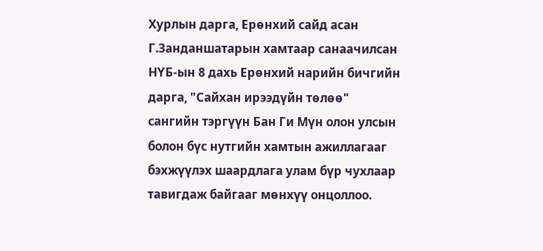Хурлын дарга, Ерөнхий сайд асан Г.Занданшатарын хамтаар санаачилсан НҮБ-ын 8 дахь Ерөнхий нарийн бичгийн дарга, "Сайхан ирээдүйн төлөө" сангийн тэргүүн Бан Ги Мүн олон улсын болон бүс нутгийн хамтын ажиллагааг бэхжүүлэх шаардлага улам бүр чухлаар тавигдаж байгааг мөнхүү онцоллоо.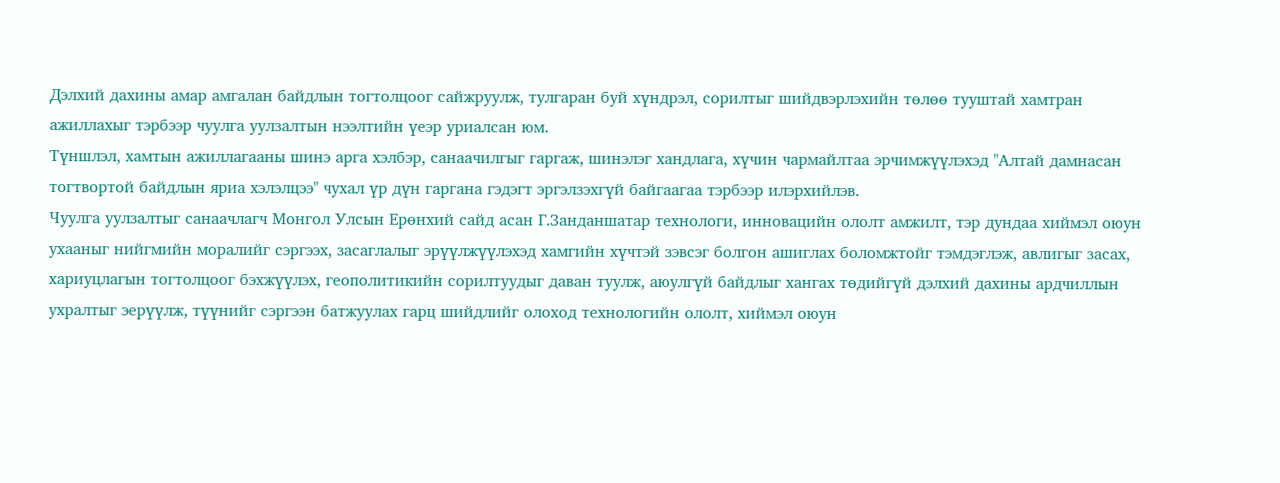Дэлхий дахины амар амгалан байдлын тогтолцоог сайжруулж, тулгаран буй хүндрэл, сорилтыг шийдвэрлэхийн төлөө тууштай хамтран ажиллахыг тэрбээр чуулга уулзалтын нээлтийн үеэр уриалсан юм.
Түншлэл, хамтын ажиллагааны шинэ арга хэлбэр, санаачилгыг гаргаж, шинэлэг хандлага, хүчин чармайлтаа эрчимжүүлэхэд "Алтай дамнасан тогтвортой байдлын яриа хэлэлцээ" чухал үр дүн гаргана гэдэгт эргэлзэхгүй байгаагаа тэрбээр илэрхийлэв.
Чуулга уулзалтыг санаачлагч Монгол Улсын Ерөнхий сайд асан Г.Занданшатар технологи, инновацийн ололт амжилт, тэр дундаа хиймэл оюун ухааныг нийгмийн моралийг сэргээх, засаглалыг эрүүлжүүлэхэд хамгийн хүчтэй зэвсэг болгон ашиглах боломжтойг тэмдэглэж, авлигыг засах, хариуцлагын тогтолцоог бэхжүүлэх, геополитикийн сорилтуудыг даван туулж, аюулгүй байдлыг хангах төдийгүй дэлхий дахины ардчиллын ухралтыг эерүүлж, түүнийг сэргээн батжуулах гарц шийдлийг олоход технологийн ололт, хиймэл оюун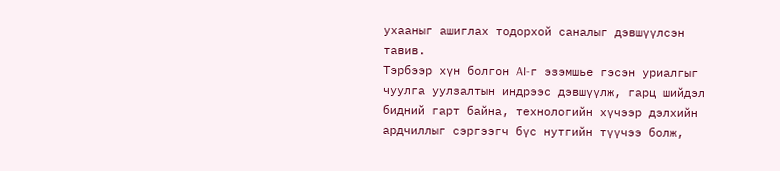ухааныг ашиглах тодорхой саналыг дэвшүүлсэн тавив.
Тэрбээр хүн болгон AI-г эзэмшье гэсэн уриалгыг чуулга уулзалтын индрээс дэвшүүлж, гарц шийдэл бидний гарт байна, технологийн хүчээр дэлхийн ардчиллыг сэргээгч бүс нутгийн түүчээ болж,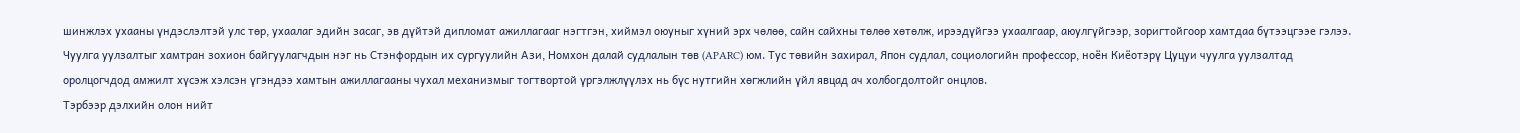шинжлэх ухааны үндэслэлтэй улс төр, ухаалаг эдийн засаг, эв дүйтэй дипломат ажиллагааг нэгтгэн, хиймэл оюуныг хүний эрх чөлөө, сайн сайхны төлөө хөтөлж, ирээдүйгээ ухаалгаар, аюулгүйгээр, зоригтойгоор хамтдаа бүтээцгээе гэлээ.
Чуулга уулзалтыг хамтран зохион байгуулагчдын нэг нь Стэнфордын их сургуулийн Ази, Номхон далай судлалын төв (APARC) юм. Тус төвийн захирал, Япон судлал, социологийн профессор, ноён Киёотэрү Цуцуи чуулга уулзалтад оролцогчдод амжилт хүсэж хэлсэн үгэндээ хамтын ажиллагааны чухал механизмыг тогтвортой үргэлжлүүлэх нь бүс нутгийн хөгжлийн үйл явцад ач холбогдолтойг онцлов.
Тэрбээр дэлхийн олон нийт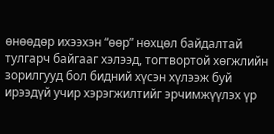өнөөдөр ихээхэн “өөр” нөхцөл байдалтай тулгарч байгааг хэлээд, тогтвортой хөгжлийн зорилгууд бол бидний хүсэн хүлээж буй ирээдүй учир хэрэгжилтийг эрчимжүүлэх үр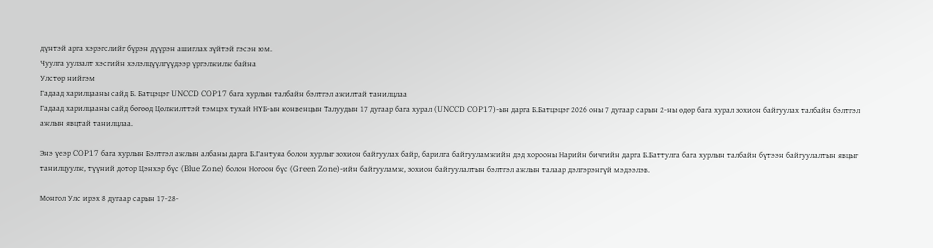дүнтэй арга хэрэгслийг бүрэн дүүрэн ашиглах зүйтэй гэсэн юм.
Чуулга уулзалт хэсгийн хэлэлцүүлгүүдээр үргэлжилж байна
Улстөр нийгэм
Гадаад харилцааны сайд Б. Батцэцэг UNCCD COP17 бага хурлын талбайн бэлтгэл ажилтай танилцлаа
Гадаад харилцааны сайд бөгөөд Цөлжилттэй тэмцэх тухай НҮБ-ын конвенцын Талуудын 17 дугаар бага хурал (UNCCD COP17)-ын дарга Б.Батцэцэг 2026 оны 7 дугаар сарын 2-ны өдөр бага хурал зохион байгуулах талбайн бэлтгэл ажлын явцтай танилцлаа.

Энэ үеэр COP17 бага хурлын Бэлтгэл ажлын албаны дарга Б.Гантуяа болон хурлыг зохион байгуулах байр, барилга байгууламжийн дэд хорооны Нарийн бичгийн дарга Б.Баттулга бага хурлын талбайн бүтээн байгуулалтын явцыг танилцуулж, түүний дотор Цэнхэр бүс (Blue Zone) болон Ногоон бүс (Green Zone)-ийн байгууламж, зохион байгуулалтын бэлтгэл ажлын талаар дэлгэрэнгүй мэдээлэв.

Монгол Улс ирэх 8 дугаар сарын 17-28-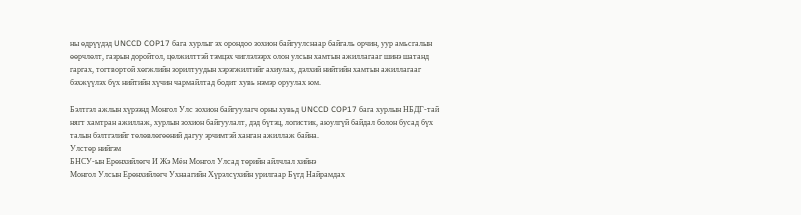ны өдрүүдэд UNCCD COP17 бага хурлыг эх орондоо зохион байгуулснаар байгаль орчин, уур амьсгалын өөрчлөлт, газрын доройтол, цөлжилттэй тэмцэх чиглэлээрх олон улсын хамтын ажиллагааг шинэ шатанд гаргах, тогтвортой хөгжлийн зорилтуудын хэрэгжилтийг ахиулах, дэлхий нийтийн хамтын ажиллагааг бэхжүүлэх бүх нийтийн хүчин чармайлтад бодит хувь нэмэр оруулах юм.

Бэлтгэл ажлын хүрээнд Монгол Улс зохион байгуулагч орны хувьд UNCCD COP17 бага хурлын НБДГ-тай нягт хамтран ажиллаж, хурлын зохион байгуулалт, дэд бүтэц, логистик, аюулгүй байдал болон бусад бүх талын бэлтгэлийг төлөвлөгөөний дагуу эрчимтэй ханган ажиллаж байна.
Улстөр нийгэм
БНСУ-ын Ерөнхийлөгч И Жэ Мён Монгол Улсад төрийн айлчлал хийнэ
Монгол Улсын Ерөнхийлөгч Ухнаагийн Хүрэлсүхийн урилгаар Бүгд Найрамдах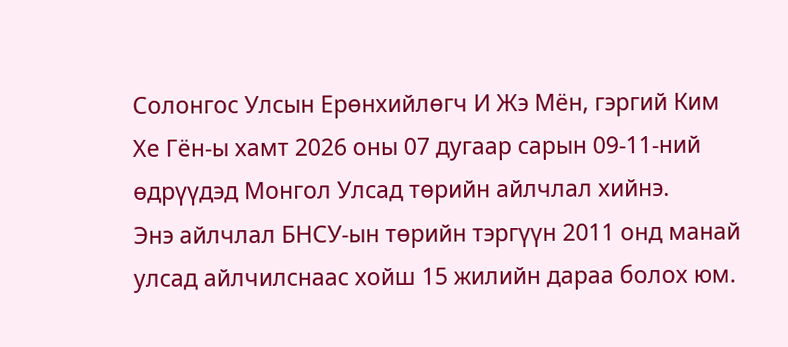Солонгос Улсын Ерөнхийлөгч И Жэ Мён, гэргий Ким Хе Гён-ы хамт 2026 оны 07 дугаар сарын 09-11-ний өдрүүдэд Монгол Улсад төрийн айлчлал хийнэ.
Энэ айлчлал БНСУ-ын төрийн тэргүүн 2011 онд манай улсад айлчилснаас хойш 15 жилийн дараа болох юм.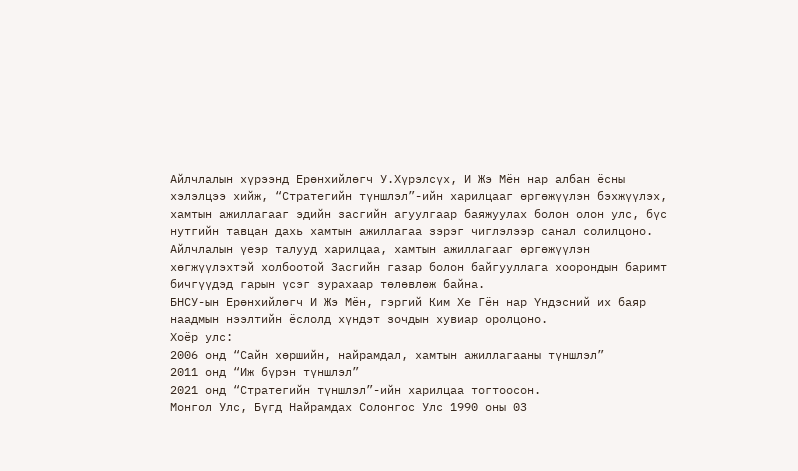Айлчлалын хүрээнд Ерөнхийлөгч У.Хүрэлсүх, И Жэ Мён нар албан ёсны хэлэлцээ хийж, “Стратегийн түншлэл”-ийн харилцааг өргөжүүлэн бэхжүүлэх, хамтын ажиллагааг эдийн засгийн агуулгаар баяжуулах болон олон улс, бүс нутгийн тавцан дахь хамтын ажиллагаа зэрэг чиглэлээр санал солилцоно.
Айлчлалын үеэр талууд харилцаа, хамтын ажиллагааг өргөжүүлэн хөгжүүлэхтэй холбоотой Засгийн газар болон байгууллага хоорондын баримт бичгүүдэд гарын үсэг зурахаар төлөвлөж байна.
БНСУ-ын Ерөнхийлөгч И Жэ Мён, гэргий Ким Хе Гён нар Үндэсний их баяр наадмын нээлтийн ёслолд хүндэт зочдын хувиар оролцоно.
Хоёр улс:
2006 онд “Сайн хөршийн, найрамдал, хамтын ажиллагааны түншлэл”
2011 онд “Иж бүрэн түншлэл”
2021 онд “Стратегийн түншлэл”-ийн харилцаа тогтоосон.
Монгол Улс, Бүгд Найрамдах Солонгос Улс 1990 оны 03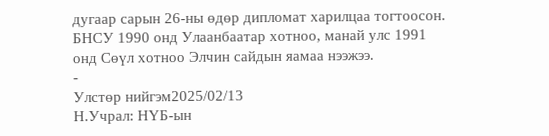дугаар сарын 26-ны өдөр дипломат харилцаа тогтоосон. БНСУ 1990 онд Улаанбаатар хотноо, манай улс 1991 онд Сөүл хотноо Элчин сайдын яамаа нээжээ.
-
Улстөр нийгэм2025/02/13
Н.Учрал: НҮБ-ын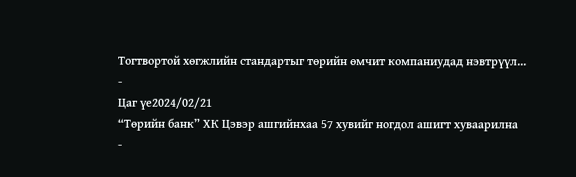Тогтвортой хөгжлийн стандартыг төрийн өмчит компаниудад нэвтрүүл...
-
Цаг үе2024/02/21
“Төрийн банк” ХК Цэвэр ашгийнхаа 57 хувийг ногдол ашигт хуваарилна
-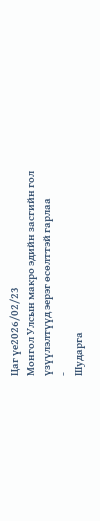Цаг үе2026/02/23
Монгол Улсын макро эдийн засгийн гол үзүүлэлтүүд эерэг өсөлттэй гарлаа
-
Шударга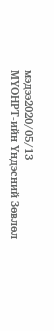мэдээ2020/05/13
МҮОНРТ-ийн Үндэсний Зөвлөл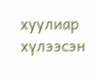хуулиар хүлээсэн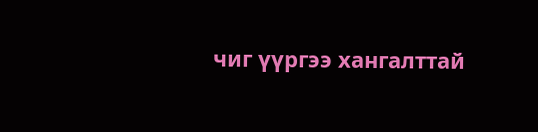чиг үүргээ хангалттай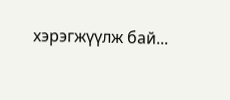хэрэгжүүлж бай...